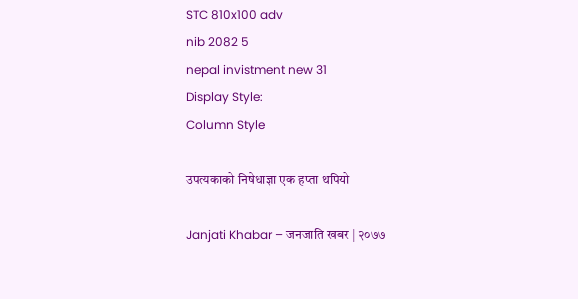STC 810x100 adv
nib 2082 5
nepal invistment new 31
Display Style:
Column Style

उपत्यकाको निषेधाज्ञा एक हप्ता थपियो

Janjati Khabar – जनजाति खबर | २०७७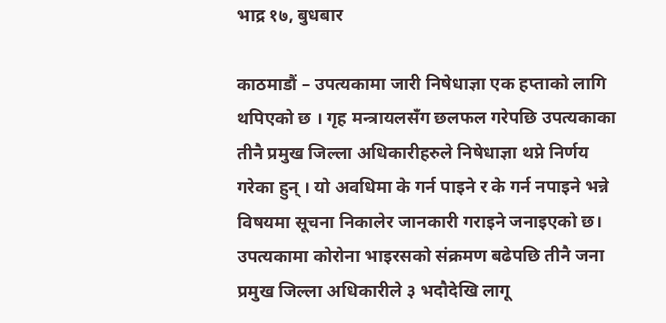भाद्र १७, बुधबार

काठमाडौं – उपत्यकामा जारी निषेधाज्ञा एक हप्ताको लागि थपिएको छ । गृह मन्त्रायलसँग छलफल गरेपछि उपत्यकाका तीनै प्रमुख जिल्ला अधिकारीहरुले निषेधाज्ञा थप्ने निर्णय गरेका हुन् । यो अवधिमा के गर्न पाइने र के गर्न नपाइने भन्ने विषयमा सूचना निकालेर जानकारी गराइने जनाइएको छ। उपत्यकामा कोरोना भाइरसको संक्रमण बढेपछि तीनै जना प्रमुख जिल्ला अधिकारीले ३ भदौदेखि लागू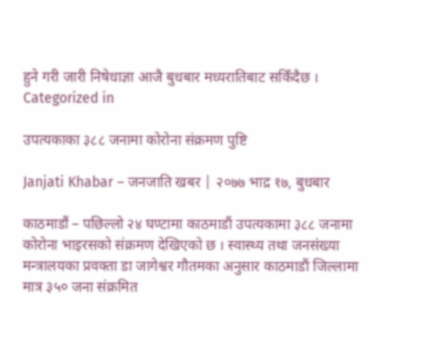हुने गरी जारी निषेधाज्ञा आजै बुधबार मध्यरातिबाट सकिँदैछ ।
Categorized in

उपत्यकाका ३८८ जनामा कोरोना संक्रमण पुष्टि

Janjati Khabar – जनजाति खबर | २०७७ भाद्र १७, बुधबार

काठमाडौं – पछिल्लो २४ घण्टामा काठमाडौं उपत्यकामा ३८८ जनामा कोरोना भाइरसको स‌ंक्रमण देखिएको छ । स्वास्थ्य तथा जनसंख्या मन्त्रालयका प्रवक्ता डा जागेश्वर गौतमका अनुसार काठमाडौं जिल्लामा मात्र ३५० जना संक्रमित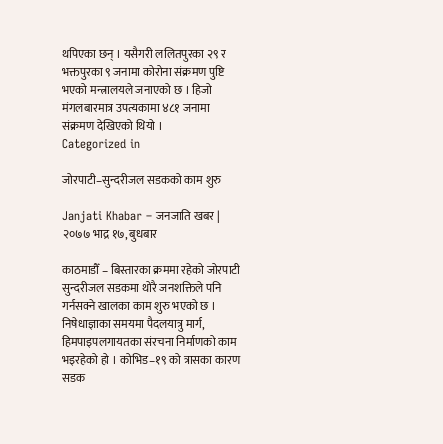थपिएका छन् । यसैगरी ललितपुरका २९ र भक्तपुरका ९ जनामा कोरोना संक्रमण पुष्टि भएको मन्त्रालयले जनाएको छ । हिजो म‌ंगलबारमात्र उपत्यकामा ४८१ जनामा संक्रमण देखिएको थियो ।
Categorized in

जोरपाटी–सुन्दरीजल सडकको काम शुरु

Janjati Khabar – जनजाति खबर | २०७७ भाद्र १७, बुधबार

काठमाडौँ – बिस्तारका क्रममा रहेको जोरपाटी सुन्दरीजल सडकमा थोरै जनशक्तिले पनि गर्नसक्ने खालका काम शुरु भएको छ । निषेधाज्ञाका समयमा पैदलयात्रु मार्ग, हिमपाइपलगायतका संरचना निर्माणको काम भइरहेको हो । कोभिड–१९ को त्रासका कारण सडक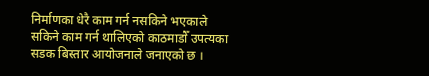निर्माणका धेरै काम गर्न नसकिने भएकाले सकिने काम गर्न थालिएको काठमाडौँ उपत्यका सडक बिस्तार आयोजनाले जनाएको छ ।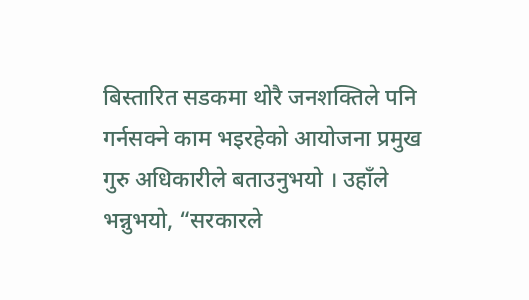बिस्तारित सडकमा थोरै जनशक्तिले पनि गर्नसक्ने काम भइरहेको आयोजना प्रमुख गुरु अधिकारीले बताउनुभयो । उहाँले भन्नुभयो, “सरकारले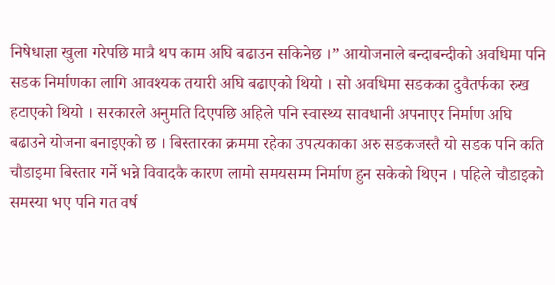निषेधाज्ञा खुला गरेपछि मात्रै थप काम अघि बढाउन सकिनेछ ।” आयोजनाले बन्दाबन्दीको अवधिमा पनि सडक निर्माणका लागि आवश्यक तयारी अघि बढाएको थियो । सो अवधिमा सडकका दुवैतर्फका रुख हटाएको थियो । सरकारले अनुमति दिएपछि अहिले पनि स्वास्थ्य सावधानी अपनाएर निर्माण अघि बढाउने योजना बनाइएको छ । बिस्तारका क्रममा रहेका उपत्यकाका अरु सडकजस्तै यो सडक पनि कति चौडाइमा बिस्तार गर्ने भन्ने विवादकै कारण लामो समयसम्म निर्माण हुन सकेको थिएन । पहिले चौडाइको समस्या भए पनि गत वर्ष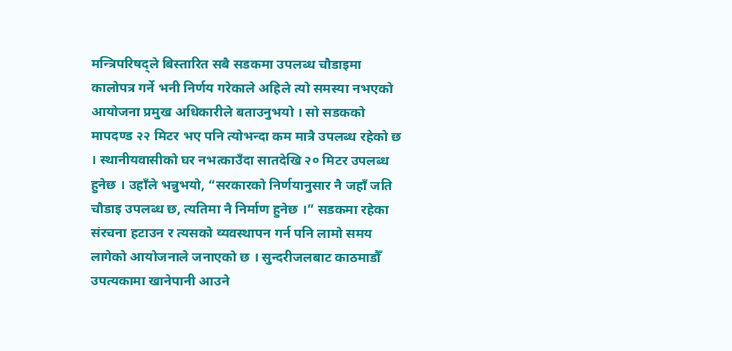मन्त्रिपरिषद्ले बिस्तारित सबै सडकमा उपलब्ध चौडाइमा कालोपत्र गर्ने भनी निर्णय गरेकाले अहिले त्यो समस्या नभएको आयोजना प्रमुख अधिकारीले बताउनुभयो । सो सडकको मापदण्ड २२ मिटर भए पनि त्योभन्दा कम मात्रै उपलब्ध रहेको छ । स्थानीयवासीको घर नभत्काउँदा सातदेखि २० मिटर उपलब्ध हुनेछ । उहाँले भन्नुभयो, “सरकारको निर्णयानुसार नै जहाँ जति चौडाइ उपलब्ध छ, त्यतिमा नै निर्माण हुनेछ ।” सडकमा रहेका संरचना हटाउन र त्यसको व्यवस्थापन गर्न पनि लामो समय लागेको आयोजनाले जनाएको छ । सुन्दरीजलबाट काठमाडौँ उपत्यकामा खानेपानी आउने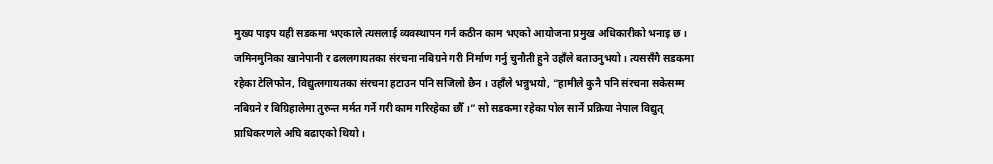मुख्य पाइप यही सडकमा भएकाले त्यसलाई व्यवस्थापन गर्न कठीन काम भएको आयोजना प्रमुख अधिकारीको भनाइ छ । जमिनमुनिका खानेपानी र ढललगायतका संरचना नबिग्रने गरी निर्माण गर्नु चुनौती हुने उहाँले बताउनुभयो । त्यससँगै सडकमा रहेका टेलिफोन, विद्युत्लगायतका संरचना हटाउन पनि सजिलो छैन । उहाँले भन्नुभयो, “हामीले कुनै पनि संरचना सकेसम्म नबिग्रने र बिग्रिहालेमा तुरुन्त मर्मत गर्ने गरी काम गरिरहेका छौँ ।” सो सडकमा रहेका पोल सार्ने प्रक्रिया नेपाल विद्युत् प्राधिकरणले अघि बढाएको थियो ।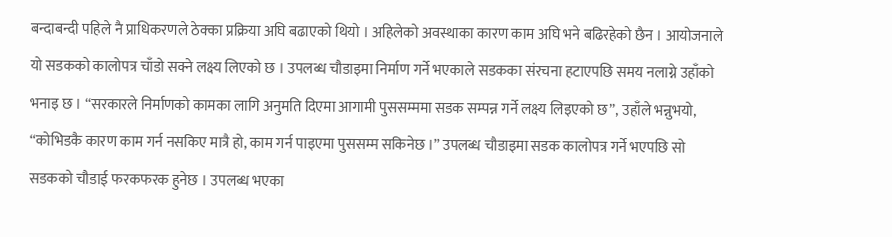बन्दाबन्दी पहिले नै प्राधिकरणले ठेक्का प्रक्रिया अघि बढाएको थियो । अहिलेको अवस्थाका कारण काम अघि भने बढिरहेको छैन । आयोजनाले यो सडकको कालोपत्र चाँडो सक्ने लक्ष्य लिएको छ । उपलब्ध चौडाइमा निर्माण गर्ने भएकाले सडकका संरचना हटाएपछि समय नलाग्ने उहाँको भनाइ छ । “सरकारले निर्माणको कामका लागि अनुमति दिएमा आगामी पुससम्ममा सडक सम्पन्न गर्ने लक्ष्य लिइएको छ”, उहाँले भन्नुभयो, “कोभिडकै कारण काम गर्न नसकिए मात्रै हो, काम गर्न पाइएमा पुससम्म सकिनेछ ।” उपलब्ध चौडाइमा सडक कालोपत्र गर्ने भएपछि सो सडकको चौडाई फरकफरक हुनेछ । उपलब्ध भएका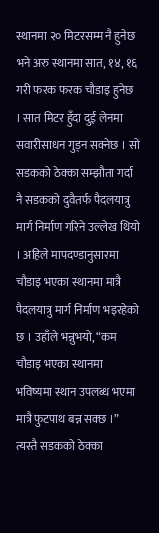स्थानमा २० मिटरसम्म नै हुनेछ भने अरु स्थानमा सात, १४, १६ गरी फरक फरक चौडाइ हुनेछ । सात मिटर हुँदा दुई लेनमा सवारीसाधन गुड्न सक्नेछ । सो सडकको ठेक्का सम्झौता गर्दा नै सडकको दुवैतर्फ पैदलयात्रु मार्ग निर्माण गरिने उल्लेख थियो । अहिले मापदण्डानुसारमा चौडाइ भएका स्थानमा मात्रै पैदलयात्रु मार्ग निर्माण भइरहेको छ । उहाँले भन्नुभयो, “कम चौडाइ भएका स्थानमा भविष्यमा स्थान उपलब्ध भएमा मात्रै फुटपाथ बन्न सक्छ ।” त्यस्तै सडकको ठेक्का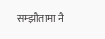सम्झौतामा नै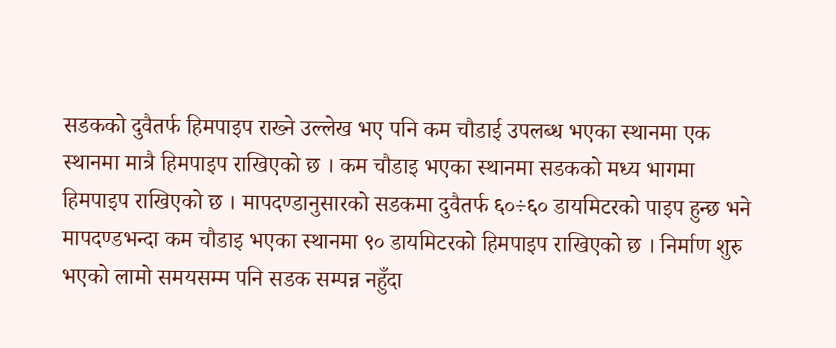सडकको दुवैतर्फ हिमपाइप राख्ने उल्लेख भए पनि कम चौडाई उपलब्ध भएका स्थानमा एक स्थानमा मात्रै हिमपाइप राखिएको छ । कम चौडाइ भएका स्थानमा सडकको मध्य भागमा हिमपाइप राखिएको छ । मापदण्डानुसारको सडकमा दुवैतर्फ ६०÷६० डायमिटरको पाइप हुन्छ भने मापदण्डभन्दा कम चौडाइ भएका स्थानमा ९० डायमिटरको हिमपाइप राखिएको छ । निर्माण शुरु भएको लामो समयसम्म पनि सडक सम्पन्न नहुँदा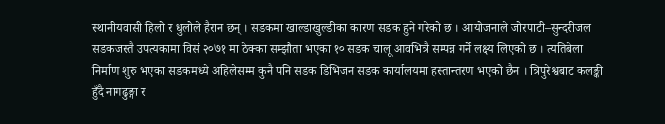स्थानीयवासी हिलो र धुलोले हैरान छन् । सडकमा खाल्डाखुल्डीका कारण सडक हुने गरेको छ । आयोजनाले जोरपाटी–सुन्दरीजल सडकजस्तै उपत्यकामा विसं २०७१ मा ठेक्का सम्झौता भएका १० सडक चालू आवभित्रै सम्पन्न गर्ने लक्ष्य लिएको छ । त्यतिबेला निर्माण शुरु भएका सडकमध्ये अहिलेसम्म कुनै पनि सडक डिभिजन सडक कार्यालयमा हस्तान्तरण भएको छैन । त्रिपुरेश्वबाट कलङ्की हुँदै नागढुङ्गा र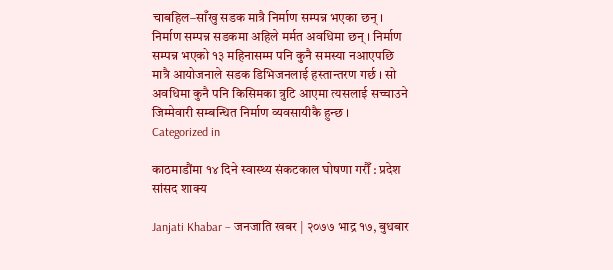चाबहिल–साँखु सडक मात्रै निर्माण सम्पन्न भएका छन् । निर्माण सम्पन्न सडकमा अहिले मर्मत अवधिमा छन् । निर्माण सम्पन्न भएको १३ महिनासम्म पनि कुनै समस्या नआएपछि मात्रै आयोजनाले सडक डिभिजनलाई हस्तान्तरण गर्छ । सो अवधिमा कुनै पनि किसिमका त्रुटि आएमा त्यसलाई सच्चाउने जिम्मेवारी सम्बन्धित निर्माण व्यवसायीकै हुन्छ ।
Categorized in

काठमाडौंमा १४ दिने स्वास्थ्य संकटकाल घोषणा गरौँ : प्रदेश सांसद शाक्य

Janjati Khabar – जनजाति खबर | २०७७ भाद्र १७, बुधबार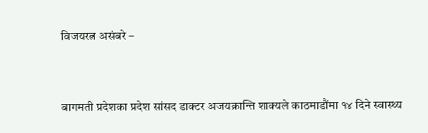विजयरत्न असंबरे –


बागमती प्रदेशका प्रदेश सांसद डाक्टर अजयक्रान्ति शाक्यले काठमाडौंमा १४ दिने स्वास्थ्य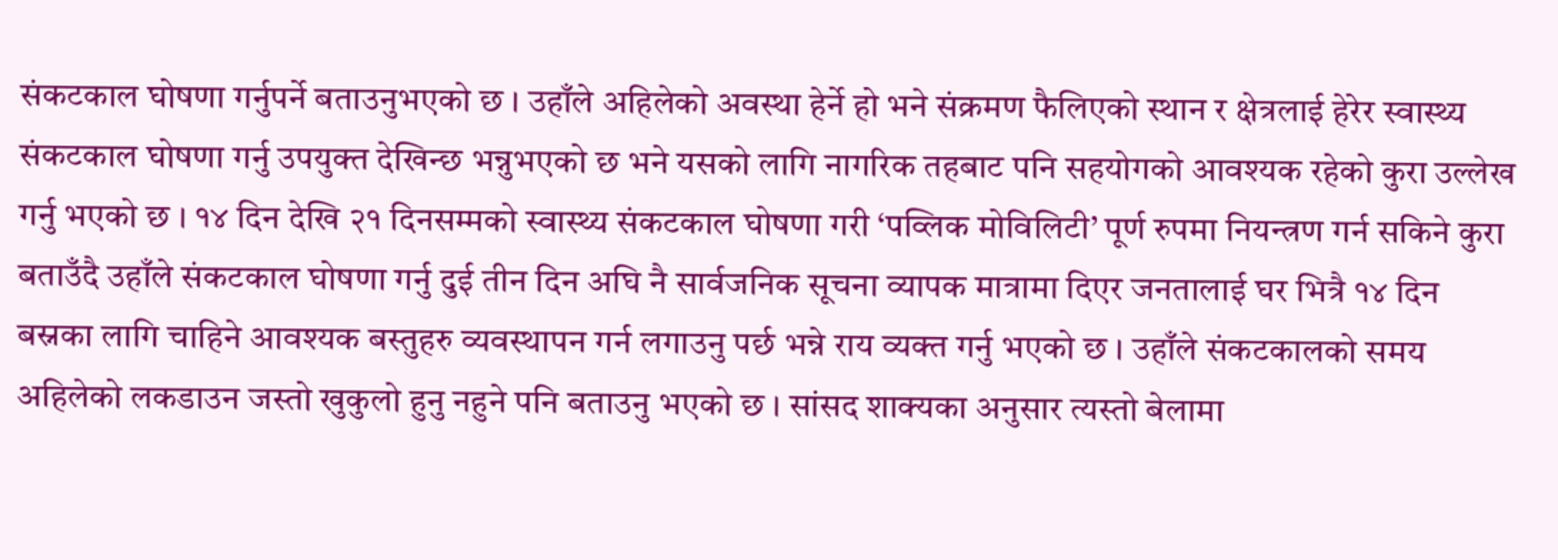संकटकाल घोषणा गर्नुपर्ने बताउनुभएको छ । उहाँले अहिलेको अवस्था हेर्ने हो भने संक्रमण फैलिएको स्थान र क्षेत्रलाई हेरेर स्वास्थ्य संकटकाल घोषणा गर्नु उपयुक्त देखिन्छ भन्नुभएको छ भने यसको लागि नागरिक तहबाट पनि सहयोगको आवश्यक रहेको कुरा उल्लेख गर्नु भएको छ । १४ दिन देखि २१ दिनसम्मको स्वास्थ्य संकटकाल घोषणा गरी ‘पव्लिक मोविलिटी’ पूर्ण रुपमा नियन्त्रण गर्न सकिने कुरा बताउँदै उहाँले संकटकाल घोषणा गर्नु दुई तीन दिन अघि नै सार्वजनिक सूचना व्यापक मात्रामा दिएर जनतालाई घर भित्रै १४ दिन बस्नका लागि चाहिने आवश्यक बस्तुहरु व्यवस्थापन गर्न लगाउनु पर्छ भन्ने राय व्यक्त गर्नु भएको छ । उहाँले संकटकालको समय अहिलेको लकडाउन जस्तो खुकुलो हुनु नहुने पनि बताउनु भएको छ । सांसद शाक्यका अनुसार त्यस्तो बेलामा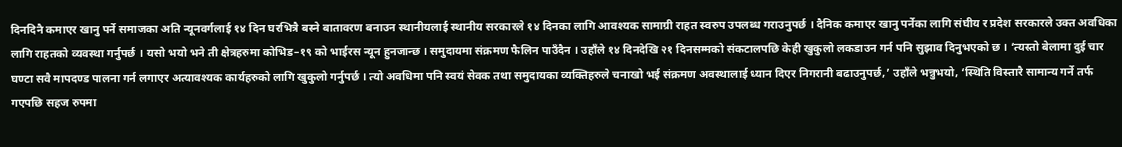दिनदिनै कमाएर खानु पर्ने समाजका अति न्यूनवर्गलाई १४ दिन घरभित्रै बस्ने बातावरण बनाउन स्थानीयलाई स्थानीय सरकारले १४ दिनका लागि आवश्यक सामाग्री राहत स्वरुप उपलब्ध गराउनुपर्छ । दैनिक कमाएर खानु पर्नेका लागि संघीय र प्रदेश सरकारले उक्त अवधिका लागि राहतको व्यवस्था गर्नुपर्छ । यसो भयो भने ती क्षेत्रहरुमा कोभिड–१९ को भाईरस न्यून हुनजान्छ । समुदायमा संक्रमण फैलिन पाउँदैन । उहाँले १४ दिनदेखि २१ दिनसम्मको संकटालपछि केही खुकुलो लकडाउन गर्न पनि सुझाव दिनुभएको छ । ‘त्यस्तो बेलामा दुई चार घण्टा सवै मापदण्ड पालना गर्न लगाएर अत्यावश्यक कार्यहरुको लागि खुकुलो गर्नुपर्छ । त्यो अवधिमा पनि स्वयं सेवक तथा समुदायका व्यक्तिहरुले चनाखो भई संक्रमण अवस्थालाई ध्यान दिएर निगरानी बढाउनुपर्छ,’ उहाँले भन्नुभयो, ‘स्थिति विस्तारै सामान्य गर्ने तर्फ गएपछि सहज रुपमा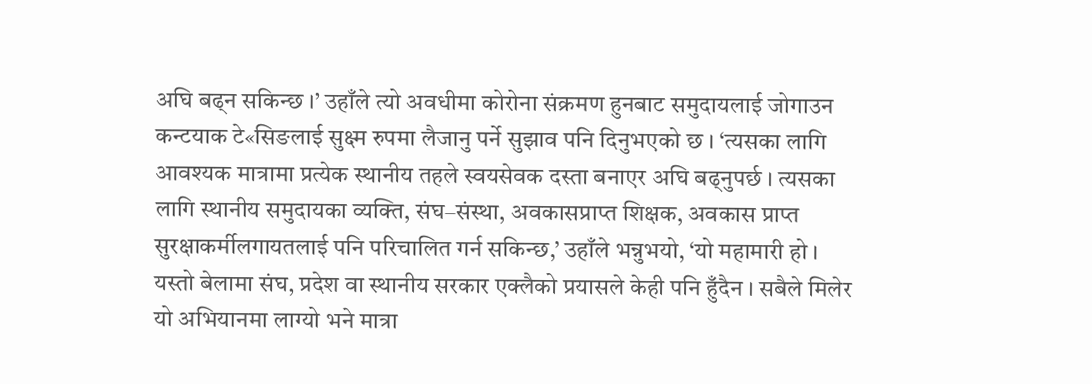अघि बढ्न सकिन्छ ।’ उहाँले त्यो अवधीमा कोरोना संक्रमण हुनबाट समुदायलाई जोगाउन कन्टयाक टे«सिङलाई सुक्ष्म रुपमा लैजानु पर्ने सुझाव पनि दिनुभएको छ । ‘त्यसका लागि आवश्यक मात्रामा प्रत्येक स्थानीय तहले स्वयसेवक दस्ता बनाएर अघि बढ्नुपर्छ । त्यसका लागि स्थानीय समुदायका व्यक्ति, संघ–संस्था, अवकासप्राप्त शिक्षक, अवकास प्राप्त सुरक्षाकर्मीलगायतलाई पनि परिचालित गर्न सकिन्छ,’ उहाँले भन्नुभयो, ‘यो महामारी हो । यस्तो बेलामा संघ, प्रदेश वा स्थानीय सरकार एक्लैको प्रयासले केही पनि हुँदैन । सबैले मिलेर यो अभियानमा लाग्यो भने मात्रा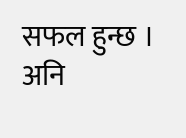सफल हुन्छ । अनि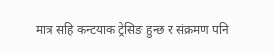मात्र सहि कन्टयाक ट्रेसिङ हुन्छ र संक्रमण पनि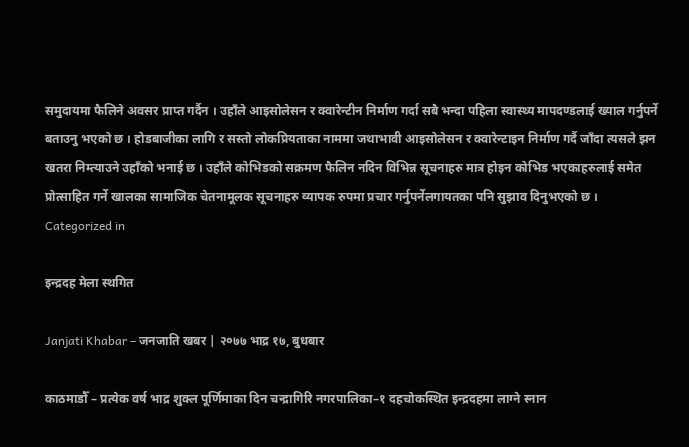समुदायमा फैलिने अवसर प्राप्त गर्दैन । उहाँले आइसोलेसन र क्वारेन्टीन निर्माण गर्दा सबै भन्दा पहिला स्वास्थ्य मापदण्डलाई ख्याल गर्नुपर्ने बताउनु भएको छ । होडबाजीका लागि र सस्तो लोकप्रियताका नाममा जथाभावी आइसोलेसन र क्वारेन्टाइन निर्माण गर्दै जाँदा त्यसले झन खतरा निम्त्याउने उहाँको भनाई छ । उहाँले कोभिडको सक्रमण फैलिन नदिन विभिन्न सूचनाहरु मात्र होइन कोभिड भएकाहरुलाई समेत प्रोत्साहित गर्ने खालका सामाजिक चेतनामूलक सूचनाहरु व्यापक रुपमा प्रचार गर्नुपर्नेलगायतका पनि सुझाव दिनुभएको छ ।
Categorized in

इन्द्रदह मेला स्थगित

Janjati Khabar – जनजाति खबर | २०७७ भाद्र १७, बुधबार

काठमाडौँ – प्रत्येक वर्ष भाद्र शुक्ल पूर्णिमाका दिन चन्द्रागिरि नगरपालिका–१ दहचोकस्थित इन्द्रदहमा लाग्ने स्नान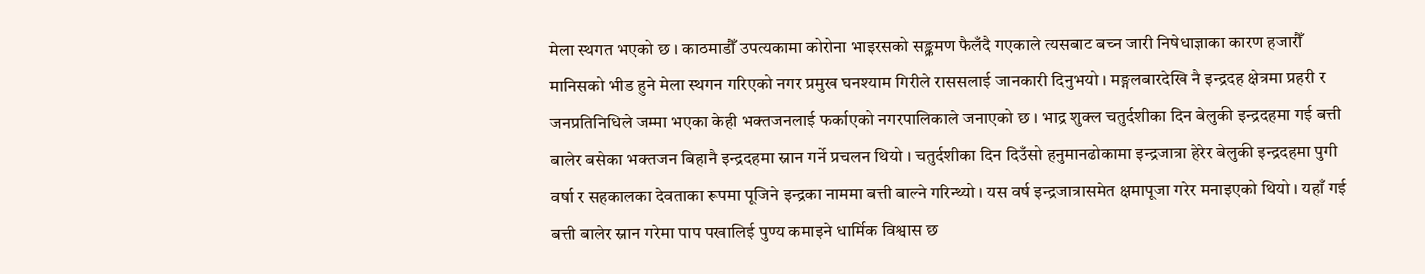मेला स्थगत भएको छ । काठमाडौँ उपत्यकामा कोरोना भाइरसको सङ्क्रमण फैलँदै गएकाले त्यसबाट बच्न जारी निषेधाज्ञाका कारण हजारौँ मानिसको भीड हुने मेला स्थगन गरिएको नगर प्रमुख घनश्याम गिरीले राससलाई जानकारी दिनुभयो । मङ्गलबारदेखि नै इन्द्रदह क्षेत्रमा प्रहरी र जनप्रतिनिधिले जम्मा भएका केही भक्तजनलाई फर्काएको नगरपालिकाले जनाएको छ । भाद्र शुक्ल चतुर्दशीका दिन बेलुकी इन्द्रदहमा गई बत्ती बालेर बसेका भक्तजन बिहानै इन्द्रदहमा स्नान गर्ने प्रचलन थियो । चतुर्दशीका दिन दिउँसो हनुमानढोकामा इन्द्रजात्रा हेरेर बेलुकी इन्द्रदहमा पुगी वर्षा र सहकालका देवताका रूपमा पूजिने इन्द्रका नाममा बत्ती बाल्ने गरिन्थ्यो । यस वर्ष इन्द्रजात्रासमेत क्षमापूजा गरेर मनाइएको थियो । यहाँ गई बत्ती बालेर स्नान गरेमा पाप पखालिई पुण्य कमाइने धार्मिक विश्वास छ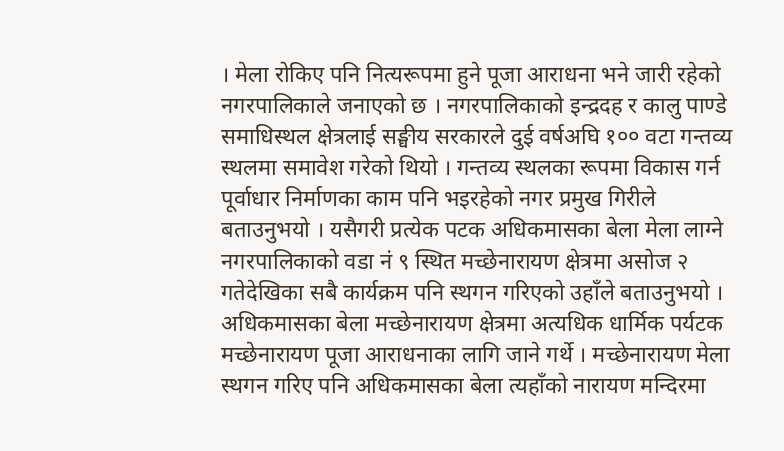। मेला रोकिए पनि नित्यरूपमा हुने पूजा आराधना भने जारी रहेको नगरपालिकाले जनाएको छ । नगरपालिकाको इन्द्रदह र कालु पाण्डे समाधिस्थल क्षेत्रलाई सङ्घीय सरकारले दुई वर्षअघि १०० वटा गन्तव्य स्थलमा समावेश गरेको थियो । गन्तव्य स्थलका रूपमा विकास गर्न पूर्वाधार निर्माणका काम पनि भइरहेको नगर प्रमुख गिरीले बताउनुभयो । यसैगरी प्रत्येक पटक अधिकमासका बेला मेला लाग्ने नगरपालिकाको वडा नं ९ स्थित मच्छेनारायण क्षेत्रमा असोज २ गतेदेखिका सबै कार्यक्रम पनि स्थगन गरिएको उहाँले बताउनुभयो । अधिकमासका बेला मच्छेनारायण क्षेत्रमा अत्यधिक धार्मिक पर्यटक मच्छेनारायण पूजा आराधनाका लागि जाने गर्थे । मच्छेनारायण मेला स्थगन गरिए पनि अधिकमासका बेला त्यहाँको नारायण मन्दिरमा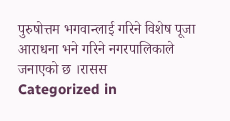पुरुषोत्तम भगवान्लाई गरिने विशेष पूजा आराधना भने गरिने नगरपालिकाले जनाएको छ ।रासस
Categorized in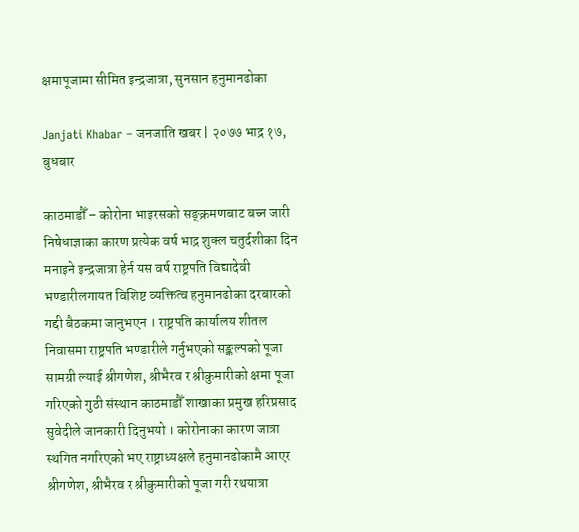क्षमापूजामा सीमित इन्द्रजात्रा, सुनसान हनुमानढोका

Janjati Khabar – जनजाति खबर | २०७७ भाद्र १७, बुधबार

काठमाडौँ – कोरोना भाइरसको सङ्क्रमणबाट बच्न जारी निषेधाज्ञाका कारण प्रत्येक वर्ष भाद्र शुक्ल चतुर्दशीका दिन मनाइने इन्द्रजात्रा हेर्न यस वर्ष राष्ट्रपति विद्यादेवी भण्डारीलगायत विशिष्ट व्यक्तित्व हनुमानढोका दरबारको गद्दी बैठकमा जानुभएन । राष्ट्रपति कार्यालय शीतल निवासमा राष्ट्रपति भण्डारीले गर्नुभएको सङ्कल्पको पूजा सामग्री ल्याई श्रीगणेश, श्रीभैरव र श्रीकुमारीको क्षमा पूजा गरिएको गुठी संस्थान काठमाडौँ शाखाका प्रमुख हरिप्रसाद सुवेदीले जानकारी दिनुभयो । कोरोनाका कारण जात्रा स्थगित नगरिएको भए राष्ट्राध्यक्षले हनुमानढोकामै आएर श्रीगणेश, श्रीभैरव र श्रीकुमारीको पूजा गरी रथयात्रा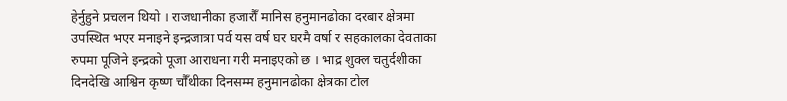हेर्नुहुने प्रचलन थियो । राजधानीका हजारौँ मानिस हनुमानढोका दरबार क्षेत्रमा उपस्थित भएर मनाइने इन्द्रजात्रा पर्व यस वर्ष घर घरमै वर्षा र सहकालका देवताका रुपमा पूजिने इन्द्रको पूजा आराधना गरी मनाइएको छ । भाद्र शुक्ल चतुर्दशीका दिनदेखि आश्विन कृष्ण चौँथीका दिनसम्म हनुमानढोका क्षेत्रका टोल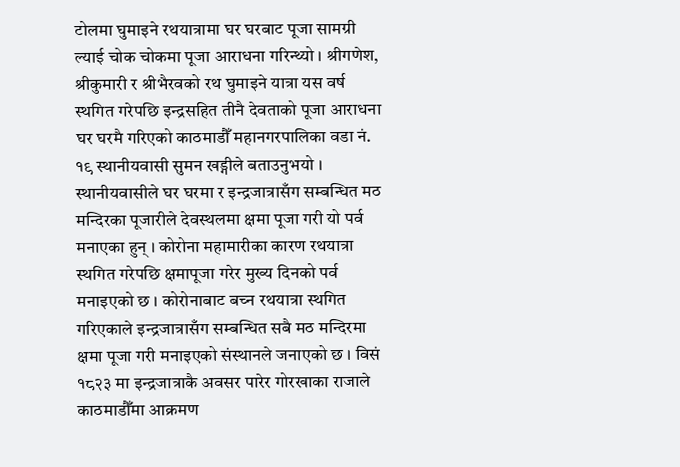टोलमा घुमाइने रथयात्रामा घर घरबाट पूजा सामग्री ल्याई चोक चोकमा पूजा आराधना गरिन्थ्यो । श्रीगणेश, श्रीकुमारी र श्रीभैरवको रथ घुमाइने यात्रा यस वर्ष स्थगित गरेपछि इन्द्रसहित तीनै देवताको पूजा आराधना घर घरमै गरिएको काठमाडौँ महानगरपालिका वडा नं. १९ स्थानीयवासी सुमन खड्गीले बताउनुभयो । स्थानीयवासीले घर घरमा र इन्द्रजात्रासँग सम्बन्धित मठ मन्दिरका पूजारीले देवस्थलमा क्षमा पूजा गरी यो पर्व मनाएका हुन् । कोरोना महामारीका कारण रथयात्रा स्थगित गरेपछि क्षमापूजा गरेर मुख्य दिनको पर्व मनाइएको छ । कोरोनाबाट बच्न रथयात्रा स्थगित गरिएकाले इन्द्रजात्रासँग सम्बन्धित सबै मठ मन्दिरमा क्षमा पूजा गरी मनाइएको संस्थानले जनाएको छ । विसं १८२३ मा इन्द्रजात्राकै अवसर पारेर गोरखाका राजाले काठमाडौँमा आक्रमण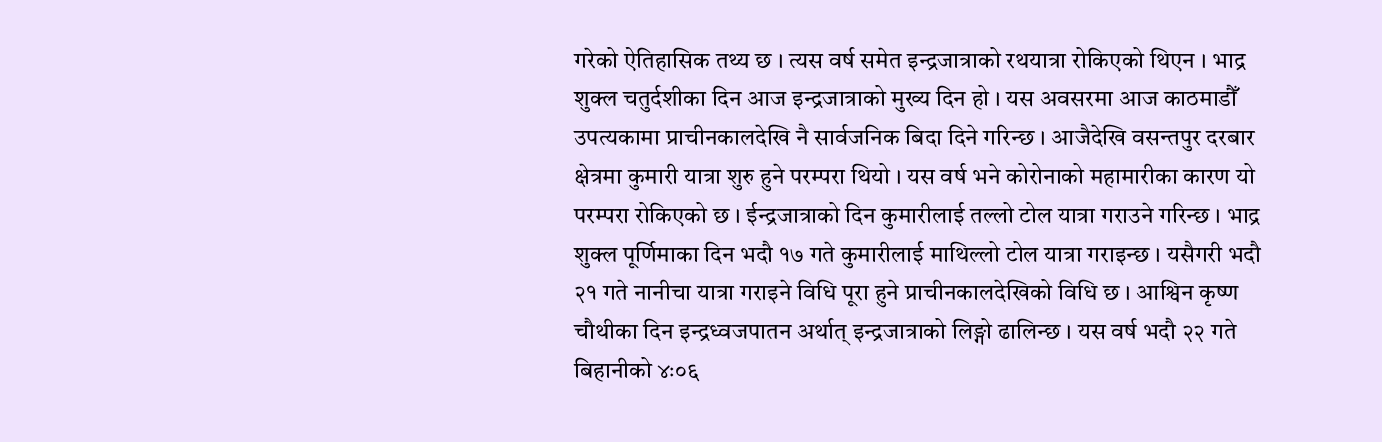गरेको ऐतिहासिक तथ्य छ । त्यस वर्ष समेत इन्द्रजात्राको रथयात्रा रोकिएको थिएन । भाद्र शुक्ल चतुर्दशीका दिन आज इन्द्रजात्राको मुख्य दिन हो । यस अवसरमा आज काठमाडौँ उपत्यकामा प्राचीनकालदेखि नै सार्वजनिक बिदा दिने गरिन्छ । आजैदेखि वसन्तपुर दरबार क्षेत्रमा कुमारी यात्रा शुरु हुने परम्परा थियो । यस वर्ष भने कोरोनाको महामारीका कारण यो परम्परा रोकिएको छ । ईन्द्रजात्राको दिन कुमारीलाई तल्लो टोल यात्रा गराउने गरिन्छ । भाद्र शुक्ल पूर्णिमाका दिन भदौ १७ गते कुमारीलाई माथिल्लो टोल यात्रा गराइन्छ । यसैगरी भदौ २१ गते नानीचा यात्रा गराइने विधि पूरा हुने प्राचीनकालदेखिको विधि छ । आश्विन कृष्ण चौथीका दिन इन्द्रध्वजपातन अर्थात् इन्द्रजात्राको लिङ्गो ढालिन्छ । यस वर्ष भदौ २२ गते बिहानीको ४ः०६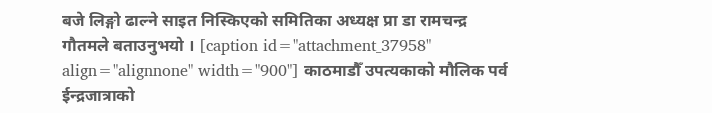बजे लिङ्गो ढाल्ने साइत निस्किएको समितिका अध्यक्ष प्रा डा रामचन्द्र गौतमले बताउनुभयो । [caption id="attachment_37958" align="alignnone" width="900"] काठमाडौँ उपत्यकाको मौलिक पर्व ईन्द्रजात्राको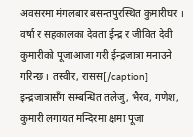अवसरमा मंगलबार बसन्तपुरस्थित कुमारीघर । वर्षा र सहकालका देवता ईन्द्र र जीवित देवी कुमारीको पूजाआजा गरी ईन्द्रजात्रा मनाउने गरिन्छ । तस्वीर, रासस[/caption] इन्द्रजात्रासँग सम्बन्धित तलेजु, भैरव, गणेश, कुमारी लगायत मन्दिरमा क्षमा पूजा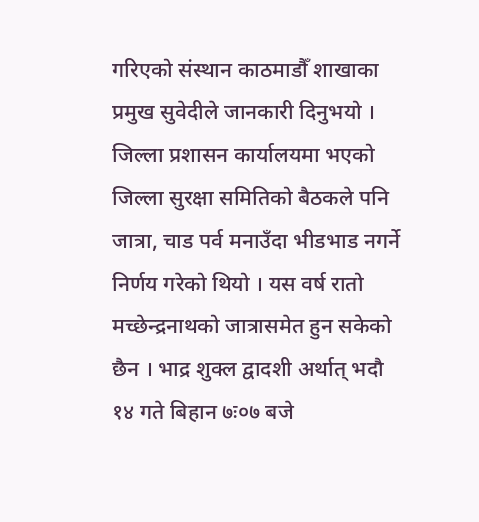गरिएको संस्थान काठमाडौँ शाखाका प्रमुख सुवेदीले जानकारी दिनुभयो । जिल्ला प्रशासन कार्यालयमा भएको जिल्ला सुरक्षा समितिको बैठकले पनि जात्रा, चाड पर्व मनाउँदा भीडभाड नगर्ने निर्णय गरेको थियो । यस वर्ष रातो मच्छेन्द्रनाथको जात्रासमेत हुन सकेको छैन । भाद्र शुक्ल द्वादशी अर्थात् भदौ १४ गते बिहान ७ः०७ बजे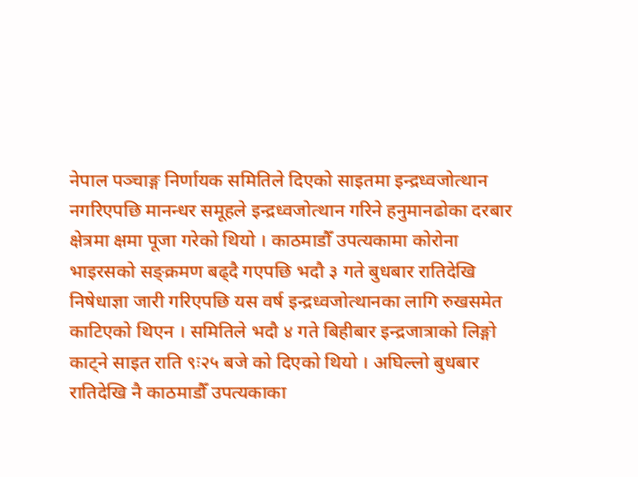नेपाल पञ्चाङ्ग निर्णायक समितिले दिएको साइतमा इन्द्रध्वजोत्थान नगरिएपछि मानन्धर समूहले इन्द्रध्वजोत्थान गरिने हनुमानढोका दरबार क्षेत्रमा क्षमा पूजा गरेको थियो । काठमाडौँ उपत्यकामा कोरोना भाइरसको सङ्क्रमण बढ्दै गएपछि भदौ ३ गते बुधबार रातिदेखि निषेधाज्ञा जारी गरिएपछि यस वर्ष इन्द्रध्वजोत्थानका लागि रुखसमेत काटिएको थिएन । समितिले भदौ ४ गते बिहीबार इन्द्रजात्राको लिङ्गो काट्ने साइत राति ९ः२५ बजे को दिएको थियो । अघिल्लो बुधबार रातिदेखि नै काठमाडौँ उपत्यकाका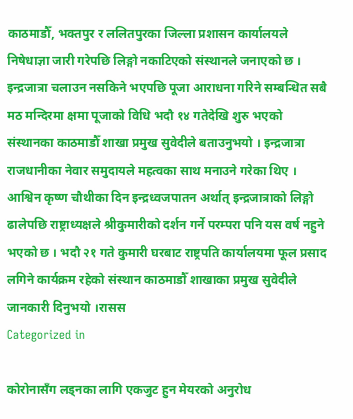काठमाडौँ, भक्तपुर र ललितपुरका जिल्ला प्रशासन कार्यालयले निषेधाज्ञा जारी गरेपछि लिङ्गो नकाटिएको संस्थानले जनाएको छ । इन्द्रजात्रा चलाउन नसकिने भएपछि पूजा आराधना गरिने सम्बन्धित सबै मठ मन्दिरमा क्षमा पूजाको विधि भदौ १४ गतेदेखि शुरु भएको संस्थानका काठमाडौँ शाखा प्रमुख सुवेदीले बताउनुभयो । इन्द्रजात्रा राजधानीका नेवार समुदायले महत्वका साथ मनाउने गरेका थिए । आश्विन कृष्ण चौथीका दिन इन्द्रध्वजपातन अर्थात् इन्द्रजात्राको लिङ्गो ढालेपछि राष्ट्राध्यक्षले श्रीकुमारीको दर्शन गर्ने परम्परा पनि यस वर्ष नहुने भएको छ । भदौ २१ गते कुमारी घरबाट राष्ट्रपति कार्यालयमा फूल प्रसाद लगिने कार्यक्रम रहेको संस्थान काठमाडौँ शाखाका प्रमुख सुवेदीले जानकारी दिनुभयो ।रासस
Categorized in

कोरोनासँग लड्नका लागि एकजुट हुन मेयरको अनुरोध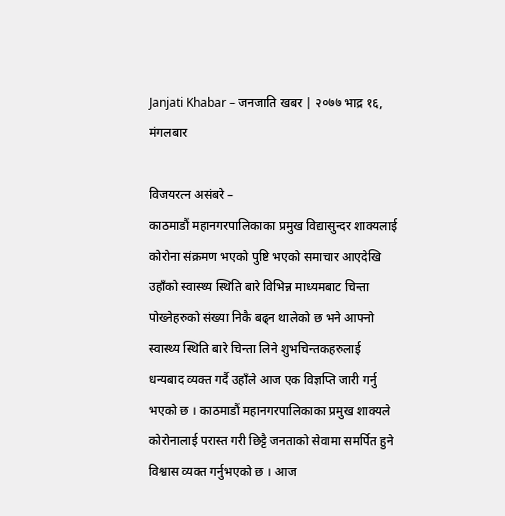Janjati Khabar – जनजाति खबर | २०७७ भाद्र १६, मंगलबार

विजयरत्न असंबरे –
काठमाडौं महानगरपालिकाका प्रमुख विद्यासुन्दर शाक्यलाई कोरोना संक्रमण भएको पुष्टि भएको समाचार आएदेखि उहाँको स्वास्थ्य स्थिति बारे विभिन्न माध्यमबाट चिन्ता पोख्नेहरुको संख्या निकै बढ्न थालेको छ भने आफ्नो स्वास्थ्य स्थिति बारे चिन्ता लिने शुभचिन्तकहरुलाई धन्यबाद व्यक्त गर्दै उहाँले आज एक विज्ञप्ति जारी गर्नु भएको छ । काठमाडौं महानगरपालिकाका प्रमुख शाक्यले कोरोनालाई परास्त गरी छिट्टै जनताको सेवामा समर्पित हुने विश्वास व्यक्त गर्नुभएको छ । आज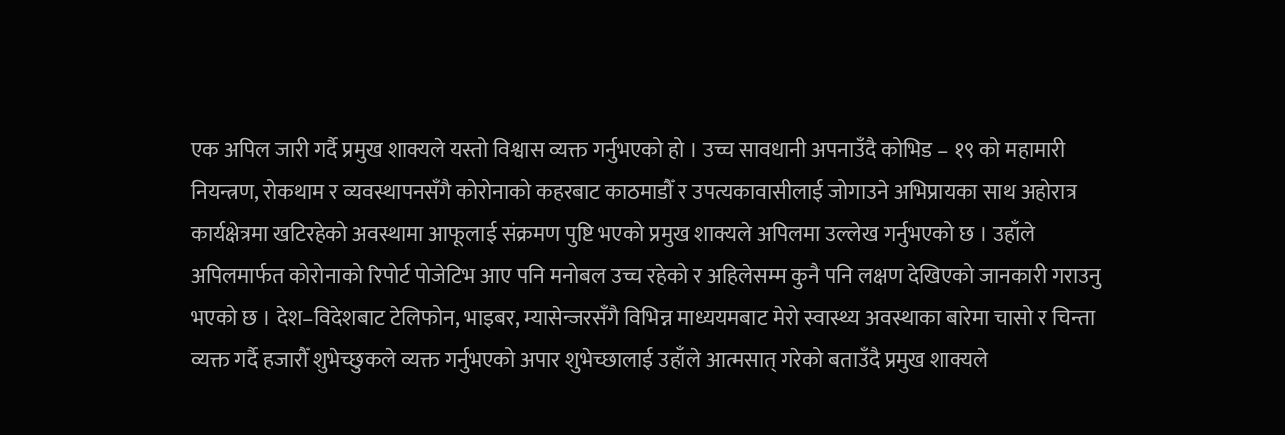एक अपिल जारी गर्दै प्रमुख शाक्यले यस्तो विश्वास व्यक्त गर्नुभएको हो । उच्च सावधानी अपनाउँदै कोभिड – १९ को महामारी नियन्त्रण, रोकथाम र व्यवस्थापनसँगै कोरोनाको कहरबाट काठमाडौँ र उपत्यकावासीलाई जोगाउने अभिप्रायका साथ अहोरात्र कार्यक्षेत्रमा खटिरहेको अवस्थामा आफूलाई संक्रमण पुष्टि भएको प्रमुख शाक्यले अपिलमा उल्लेख गर्नुभएको छ । उहाँले अपिलमार्फत कोरोनाको रिपोर्ट पोजेटिभ आए पनि मनोबल उच्च रहेको र अहिलेसम्म कुनै पनि लक्षण देखिएको जानकारी गराउनु भएको छ । देश–विदेशबाट टेलिफोन, भाइबर, म्यासेन्जरसँगै विभिन्न माध्ययमबाट मेरो स्वास्थ्य अवस्थाका बारेमा चासो र चिन्ता व्यक्त गर्दै हजारौँ शुभेच्छुकले व्यक्त गर्नुभएको अपार शुभेच्छालाई उहाँले आत्मसात् गरेको बताउँदै प्रमुख शाक्यले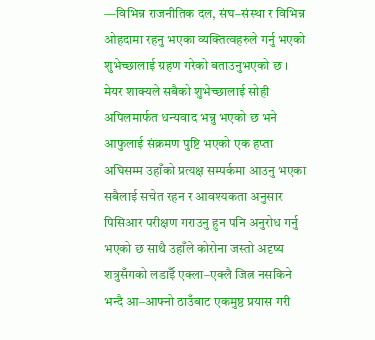—विभिन्न राजनीतिक दल, संघ–संस्था र विभिन्न ओहदामा रहनु भएका व्यक्तित्वहरुले गर्नु भएको शुभेच्छालाई ग्रहण गरेको बताउनुभएको छ । मेयर शाक्यले सबैको शुभेच्छालाई सोही अपिलमार्फत धन्यवाद भन्नु भएको छ भने आफुलाई संक्रमण पुष्टि भएको एक हप्ता अघिसम्म उहाँको प्रत्यक्ष सम्पर्कमा आउनु भएका सबैलाई सचेत रहन र आवश्यकता अनुसार पिसिआर परीक्षण गराउनु हुन पनि अनुरोध गर्नु भएको छ साथै उहाँले कोरोना जस्तो अदृष्य शत्रुसँगको लडाईँ एक्ला–एक्लै जित्न नसकिने भन्दै आ–आफ्नो ठाउँबाट एकमुष्ठ प्रयास गरी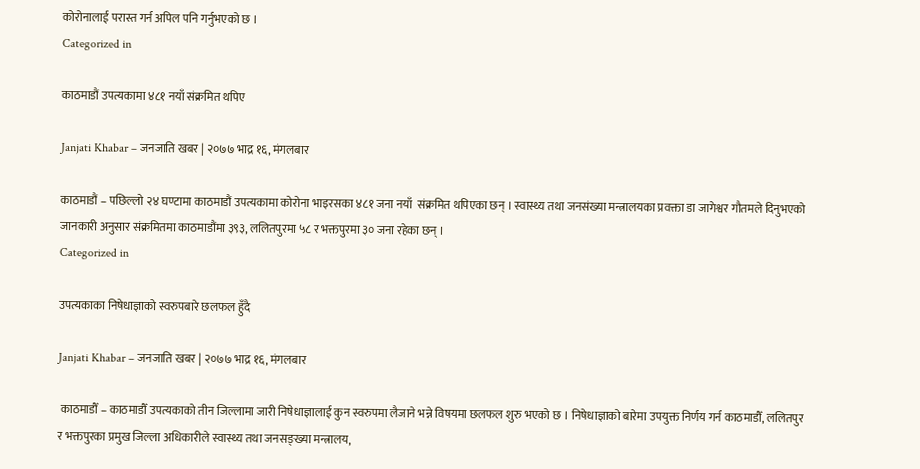कोरोनालाई परास्त गर्न अपिल पनि गर्नुभएको छ ।
Categorized in

काठमाडौं उपत्यकामा ४८१ नयाँ संक्रमित थपिए

Janjati Khabar – जनजाति खबर | २०७७ भाद्र १६, मंगलबार

काठमाडौं – पछिल्लो २४ घण्टामा काठमाडौं उपत्यकामा कोरोना भाइरसका ‍४८१ जना नयाँ  संक्रमित थपिएका छन् । स्वास्थ्य तथा जनसंख्या मन्त्रालयका प्रवक्ता डा जागेश्वर गौतमले दिनुभएको जानकारी अनुसार संक्रमितमा काठमाडौंमा ३९३, ललितपुरमा ५८ र भक्तपुरमा ३० जना रहेका छन् ।
Categorized in

उपत्यकाका निषेधाज्ञाको स्वरुपबारे छलफल हुँदै

Janjati Khabar – जनजाति खबर | २०७७ भाद्र १६, मंगलबार

 काठमाडौँ – काठमाडौँ उपत्यकाको तीन जिल्लामा जारी निषेधाज्ञालाई कुन स्वरुपमा लैजाने भन्ने विषयमा छलफल शुरु भएको छ । निषेधाज्ञाको बारेमा उपयुक्त निर्णय गर्न काठमाडौँ, ललितपुर र भक्तपुरका प्रमुख जिल्ला अधिकारीले स्वास्थ्य तथा जनसङ्ख्या मन्त्रालय,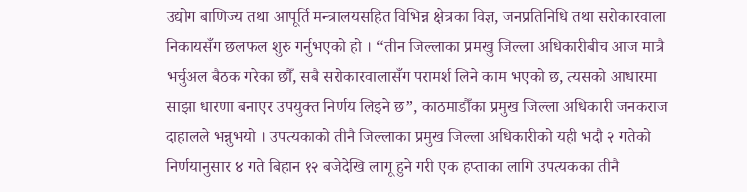उद्योग बाणिज्य तथा आपूर्ति मन्त्रालयसहित विभिन्न क्षेत्रका विज्ञ, जनप्रतिनिधि तथा सरोकारवाला निकायसँग छलफल शुरु गर्नुभएको हो । “तीन जिल्लाका प्रमखु जिल्ला अधिकारीबीच आज मात्रै भर्चुअल बैठक गरेका छौँ, सबै सरोकारवालासँग परामर्श लिने काम भएको छ, त्यसको आधारमा साझा धारणा बनाएर उपयुक्त निर्णय लिइने छ”, काठमाडौँका प्रमुख जिल्ला अधिकारी जनकराज दाहालले भन्नुभयो । उपत्यकाको तीनै जिल्लाका प्रमुख जिल्ला अधिकारीको यही भदौ २ गतेको निर्णयानुसार ४ गते बिहान १२ बजेदेखि लागू हुने गरी एक हप्ताका लागि उपत्यकका तीनै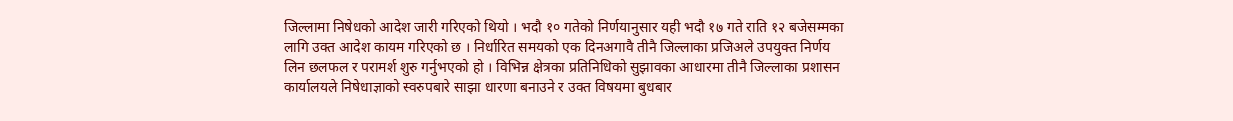जिल्लामा निषेधको आदेश जारी गरिएको थियो । भदौ १० गतेको निर्णयानुसार यही भदौ १७ गते राति १२ बजेसम्मका लागि उक्त आदेश कायम गरिएको छ । निर्धारित समयको एक दिनअगावै तीनै जिल्लाका प्रजिअले उपयुक्त निर्णय लिन छलफल र परामर्श शुरु गर्नुभएको हो । विभिन्न क्षेत्रका प्रतिनिधिको सुझावका आधारमा तीनै जिल्लाका प्रशासन कार्यालयले निषेधाज्ञाको स्वरुपबारे साझा धारणा बनाउने र उक्त विषयमा बुधबार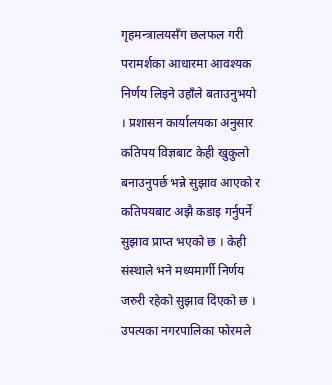गृहमन्त्रालयसँग छलफल गरी परामर्शका आधारमा आवश्यक निर्णय लिइने उहाँले बताउनुभयो । प्रशासन कार्यालयका अनुसार कतिपय विज्ञबाट केही खुकुलो बनाउनुपर्छ भन्ने सुझाव आएको र कतिपयबाट अझै कडाइ गर्नुपर्ने सुझाव प्राप्त भएको छ । केही संस्थाले भने मध्यमार्गी निर्णय जरुरी रहेको सुझाव दिएको छ । उपत्यका नगरपालिका फोरमले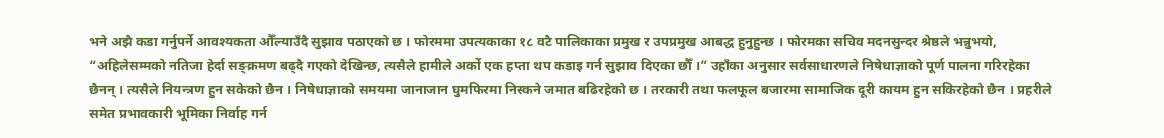भने अझै कडा गर्नुपर्ने आवश्यकता औँल्याउँदै सुझाव पठाएको छ । फोरममा उपत्यकाका १८ वटै पालिकाका प्रमुख र उपप्रमुख आबद्ध हुनुहुन्छ । फोरमका सचिव मदनसुन्दर श्रेष्ठले भन्नुभयो, “अहिलेसम्मको नतिजा हेर्दा सङ्क्रमण बढ्दै गएको देखिन्छ, त्यसैले हामीले अर्को एक हप्ता थप कडाइ गर्न सुझाव दिएका छौँ ।” उहाँका अनुसार सर्वसाधारणले निषेधाज्ञाको पूर्ण पालना गरिरहेका छैनन् । त्यसैले नियन्त्रण हुन सकेको छैन । निषेधाज्ञाको समयमा जानाजान घुमफिरमा निस्कने जमात बढिरहेको छ । तरकारी तथा फलफूल बजारमा सामाजिक दूरी कायम हुन सकिरहेको छैन । प्रहरीले समेत प्रभावकारी भूमिका निर्वाह गर्न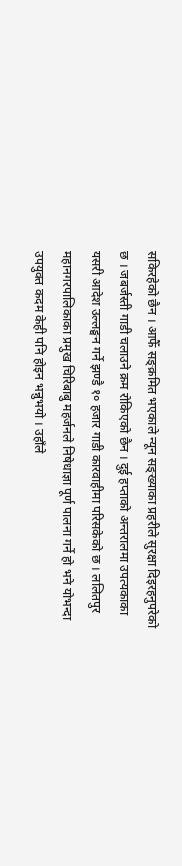सकिरहेको छैन । आफैँ सङ्क्रमित भएकाले न्यून सङ्ख्याका प्रहरीले सुरक्षा दिइरहनुपरेको छ । जबर्जस्ती गाडी चलाउने क्रम रोकिएको छैन । दुई हप्ताको अन्तरालमा उपत्यकाका यसरी आदेश उल्लङ्घन गर्ने झण्डै १० हजार गाडी कारवाहीमा परिसकेको छ । ललितपुर महानगरपालिकाका प्रमुख चिरिबाबु महर्जनले निषेधाज्ञा पूर्ण पालना गर्ने हो भने योभन्दा उपयुक्त कदम केही पनि होइन भन्नुभयो । उहाँले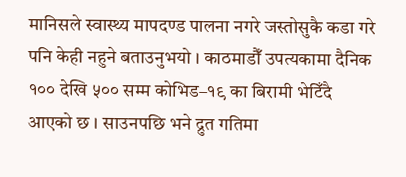मानिसले स्वास्थ्य मापदण्ड पालना नगरे जस्तोसुकै कडा गरे पनि केही नहुने बताउनुभयो । काठमाडौँ उपत्यकामा दैनिक १०० देखि ५०० सम्म कोभिड–१९ का बिरामी भेटिँदै आएको छ । साउनपछि भने द्रुत गतिमा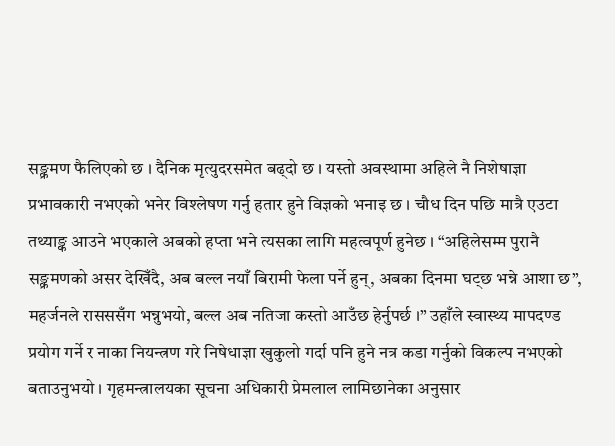सङ्क्रमण फैलिएको छ । दैनिक मृत्युदरसमेत बढ्दो छ । यस्तो अवस्थामा अहिले नै निशेषाज्ञा प्रभावकारी नभएको भनेर विश्लेषण गर्नु हतार हुने विज्ञको भनाइ छ । चौध दिन पछि मात्रै एउटा तथ्याङ्क आउने भएकाले अबको हप्ता भने त्यसका लागि महत्वपूर्ण हुनेछ । “अहिलेसम्म पुरानै सङ्क्रमणको असर देखिँदै, अब बल्ल नयाँ बिरामी फेला पर्ने हुन्, अबका दिनमा घट्छ भन्ने आशा छ”, महर्जनले रासससँग भन्नुभयो, बल्ल अब नतिजा कस्तो आउँछ हेर्नुपर्छ ।” उहाँले स्वास्थ्य मापदण्ड प्रयोग गर्ने र नाका नियन्त्रण गरे निषेधाज्ञा खुकुलो गर्दा पनि हुने नत्र कडा गर्नुको विकल्प नभएको बताउनुभयो । गृहमन्त्रालयका सूचना अधिकारी प्रेमलाल लामिछानेका अनुसार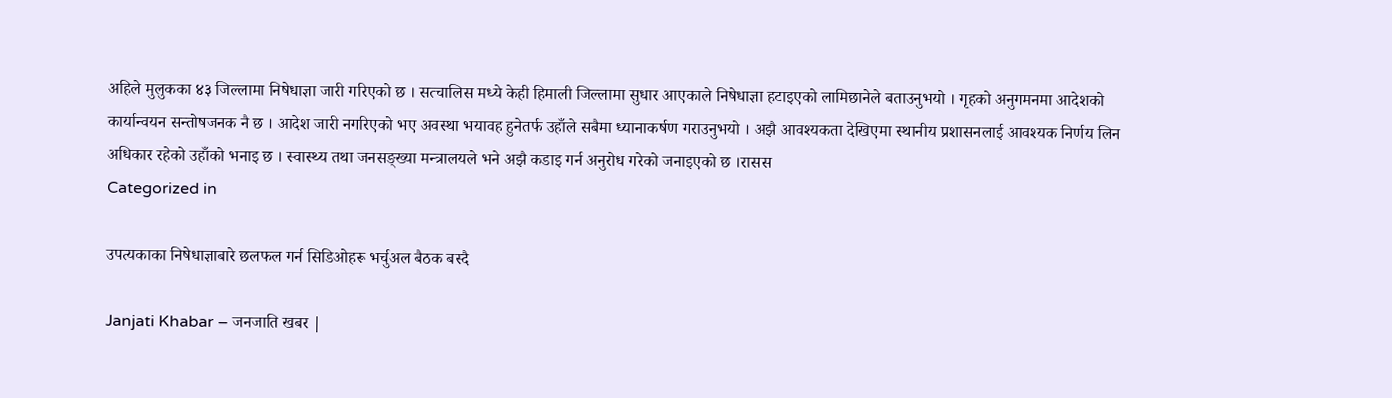अहिले मुलुकका ४३ जिल्लामा निषेधाज्ञा जारी गरिएको छ । सत्चालिस मध्ये केही हिमाली जिल्लामा सुधार आएकाले निषेधाज्ञा हटाइएको लामिछानेले बताउनुभयो । गृहको अनुगमनमा आदेशको कार्यान्वयन सन्तोषजनक नै छ । आदेश जारी नगरिएको भए अवस्था भयावह हुनेतर्फ उहाँले सबैमा ध्यानाकर्षण गराउनुभयो । अझै आवश्यकता देखिएमा स्थानीय प्रशासनलाई आवश्यक निर्णय लिन अधिकार रहेको उहाँको भनाइ छ । स्वास्थ्य तथा जनसङ्ख्या मन्त्रालयले भने अझै कडाइ गर्न अनुरोध गरेको जनाइएको छ ।रासस
Categorized in

उपत्यकाका निषेधाज्ञाबारे छलफल गर्न सिडिओहरू भर्चुअल बैठक बस्दै

Janjati Khabar – जनजाति खबर |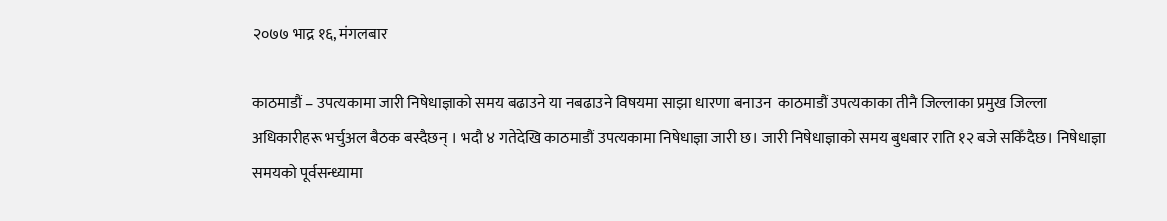२०७७ भाद्र १६, मंगलबार

काठमाडौं – उपत्यकामा जारी निषेधाज्ञाको समय बढाउने या नबढाउने विषयमा साझा धारणा बनाउन  काठमाडौं उपत्यकाका तीनै जिल्लाका प्रमुख जिल्ला अधिकारीहरू भर्चुअल बैठक बस्दैछन् । भदौ ४ गतेदेखि काठमाडौं उपत्यकामा निषेधाज्ञा जारी छ। जारी निषेधाज्ञाको समय बुधबार राति १२ बजे सकिँदैछ। निषेधाज्ञा समयको पूर्वसन्ध्यामा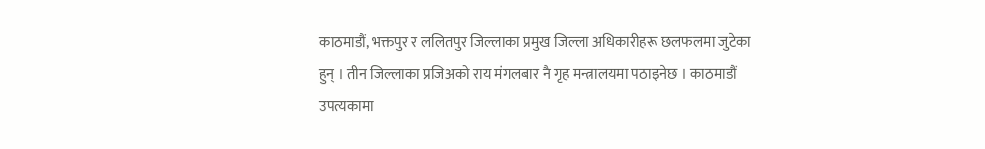काठमाडौं, भक्तपुर र ललितपुर जिल्लाका प्रमुख जिल्ला अधिकारीहरू छलफलमा जुटेका हुन् । तीन जिल्लाका प्रजिअको राय मंगलबार नै गृह मन्त्रालयमा पठाइनेछ । काठमाडौं उपत्यकामा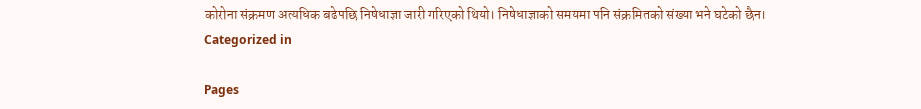कोरोना संक्रमण अत्यधिक बढेपछि निषेधाज्ञा जारी गरिएको थियो। निषेधाज्ञाको समयमा पनि संक्रमितको संख्या भने घटेको छैन।
Categorized in

Pages